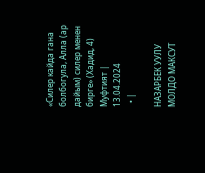«Силер кайда гана болбогула, Алла (ар дайым) силер менен бирге» (Хадид, 4)
Муфтият | 13.04.2024
  • |

НАЗАРБЕК УУЛУ МОЛДО МАКСУТ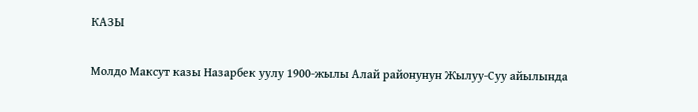КАЗЫ

Молдо Максут казы Назарбек уулу 1900-жылы Алай районунун Жылуу-Суу айылында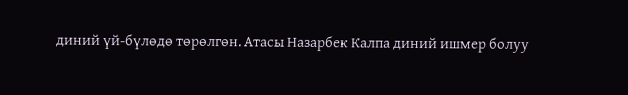диний үй-бүлөдө төрөлгөн. Атасы Назарбек Калпа диний ишмер болуу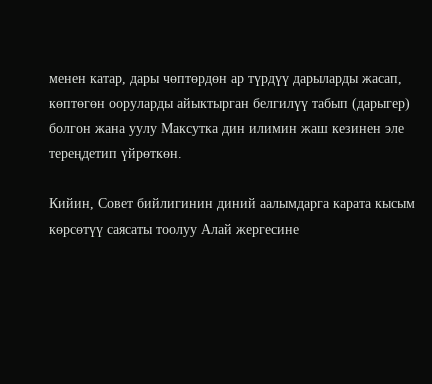менен катар, дары чөптөрдөн ар түрдүү дарыларды жасап, көптөгөн ооруларды айыктырган белгилүү табып (дарыгер) болгон жана уулу Максутка дин илимин жаш кезинен эле тереңдетип үйрөткөн.

Кийин, Совет бийлигинин диний аалымдарга карата кысым көрсөтүү саясаты тоолуу Алай жергесине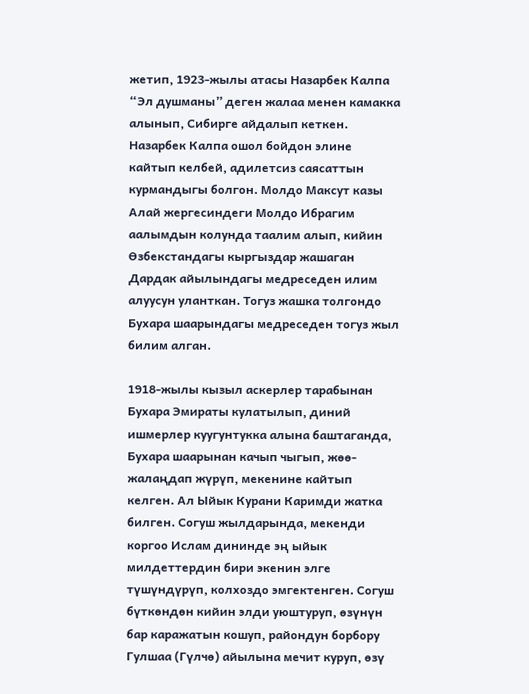жетип, 1923-жылы атасы Назарбек Калпа “Эл душманы” деген жалаа менен камакка алынып, Сибирге айдалып кеткен. Назарбек Калпа ошол бойдон элине кайтып келбей, адилетсиз саясаттын курмандыгы болгон. Молдо Максут казы Алай жергесиндеги Молдо Ибрагим аалымдын колунда таалим алып, кийин Өзбекстандагы кыргыздар жашаган Дардак айылындагы медреседен илим алуусун уланткан. Тогуз жашка толгондо Бухара шаарындагы медреседен тогуз жыл билим алган.

1918-жылы кызыл аскерлер тарабынан Бухара Эмираты кулатылып, диний ишмерлер куугунтукка алына баштаганда, Бухара шаарынан качып чыгып, жөө-жалаңдап жүрүп, мекенине кайтып келген. Ал Ыйык Курани Каримди жатка билген. Согуш жылдарында, мекенди коргоо Ислам дининде эң ыйык милдеттердин бири экенин элге түшүндүрүп, колхоздо эмгектенген. Согуш бүткөндөн кийин элди уюштуруп, өзүнүн бар каражатын кошуп, райондун борбору Гулшаа (Гүлчө) айылына мечит куруп, өзү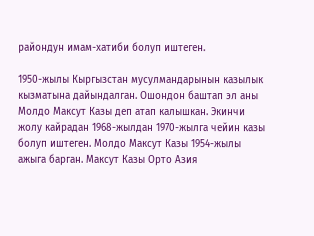райондун имам-хатиби болуп иштеген.

1950-жылы Кыргызстан мусулмандарынын казылык кызматына дайындалган. Ошондон баштап эл аны Молдо Максут Казы деп атап калышкан. Экинчи жолу кайрадан 1968-жылдан 1970-жылга чейин казы болуп иштеген. Молдо Максут Казы 1954-жылы ажыга барган. Максут Казы Орто Азия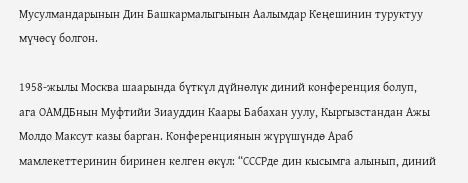Мусулмандарынын Дин Башкармалыгынын Аалымдар Кеңешинин туруктуу мүчөсү болгон.

1958-жылы Москва шаарында бүткүл дүйнөлүк диний конференция болуп, ага ОАМДБнын Муфтийи Зиауддин Каары Бабахан уулу, Кыргызстандан Ажы Молдо Максут казы барган. Конференциянын жүрүшүндө Араб мамлекеттеринин биринен келген өкүл: “СССРде дин кысымга алынып, диний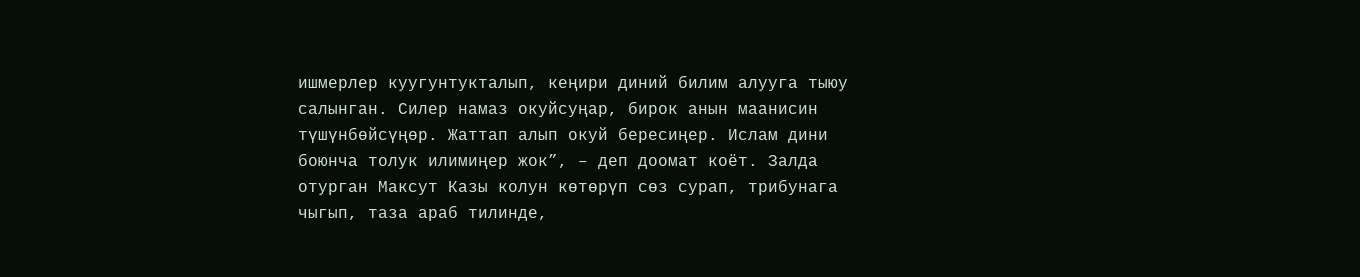ишмерлер куугунтукталып, кеңири диний билим алууга тыюу салынган. Силер намаз окуйсуңар, бирок анын маанисин түшүнбөйсүңөр. Жаттап алып окуй бересиңер. Ислам дини боюнча толук илимиңер жок”, – деп доомат коёт. Залда отурган Максут Казы колун көтөрүп сөз сурап, трибунага чыгып, таза араб тилинде,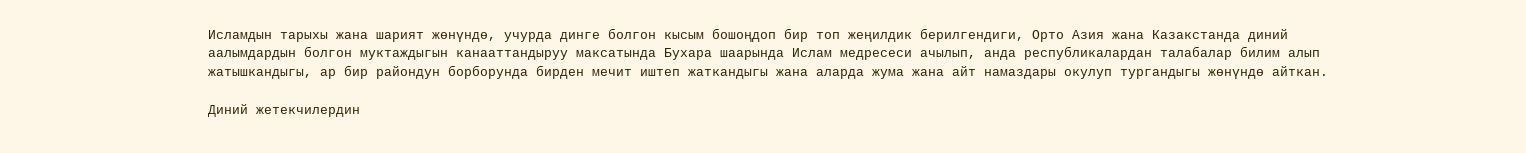Исламдын тарыхы жана шарият жөнүндө, учурда динге болгон кысым бошоңдоп бир топ жеңилдик берилгендиги, Орто Азия жана Казакстанда диний аалымдардын болгон муктаждыгын канааттандыруу максатында Бухара шаарында Ислам медресеси ачылып, анда республикалардан талабалар билим алып жатышкандыгы, ар бир райондун борборунда бирден мечит иштеп жаткандыгы жана аларда жума жана айт намаздары окулуп тургандыгы жөнүндө айткан.

Диний жетекчилердин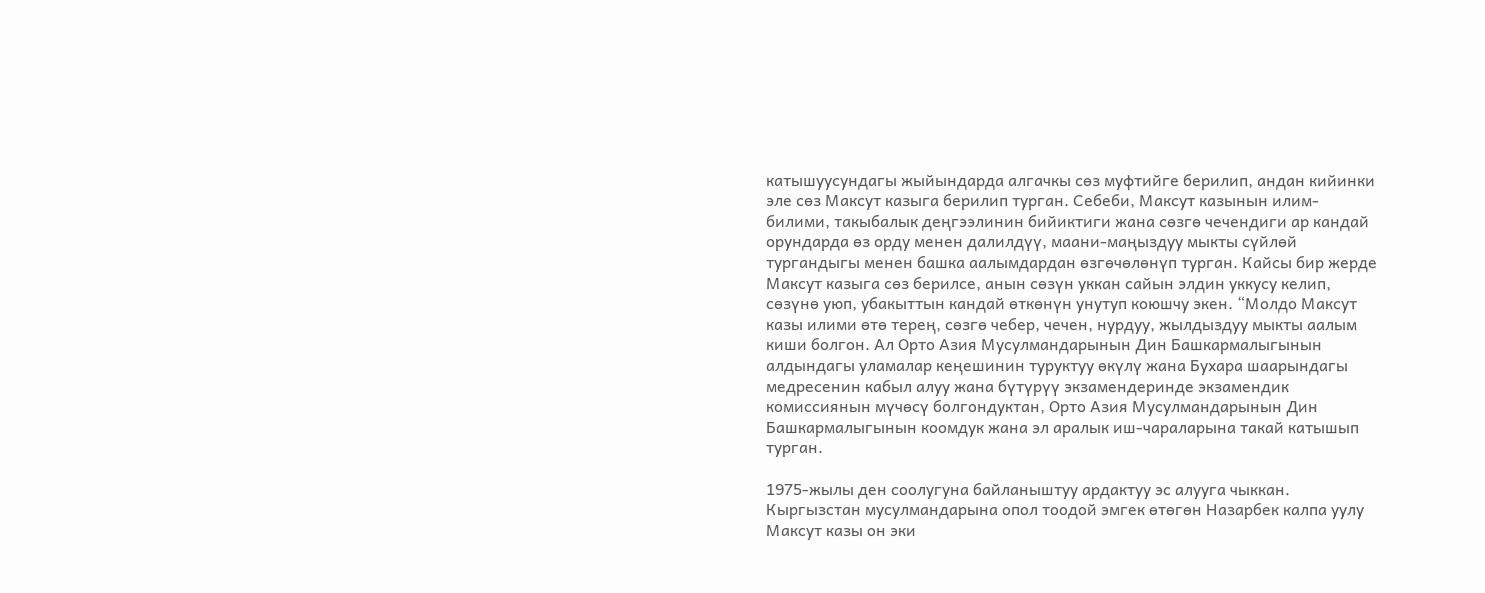катышуусундагы жыйындарда алгачкы сөз муфтийге берилип, андан кийинки эле сөз Максут казыга берилип турган. Себеби, Максут казынын илим-билими, такыбалык деңгээлинин бийиктиги жана сөзгө чечендиги ар кандай орундарда өз орду менен далилдүү, маани-маңыздуу мыкты сүйлөй тургандыгы менен башка аалымдардан өзгөчөлөнүп турган. Кайсы бир жерде Максут казыга сөз берилсе, анын сөзүн уккан сайын элдин уккусу келип, сөзүнө уюп, убакыттын кандай өткөнүн унутуп коюшчу экен. “Молдо Максут казы илими өтө терең, сөзгө чебер, чечен, нурдуу, жылдыздуу мыкты аалым киши болгон. Ал Орто Азия Мусулмандарынын Дин Башкармалыгынын алдындагы уламалар кеңешинин туруктуу өкүлү жана Бухара шаарындагы медресенин кабыл алуу жана бүтүрүү экзамендеринде экзамендик комиссиянын мүчөсү болгондуктан, Орто Азия Мусулмандарынын Дин Башкармалыгынын коомдук жана эл аралык иш-чараларына такай катышып турган.

1975-жылы ден соолугуна байланыштуу ардактуу эс алууга чыккан. Кыргызстан мусулмандарына опол тоодой эмгек өтөгөн Назарбек калпа уулу Максут казы он эки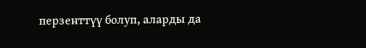перзенттүү болуп, аларды да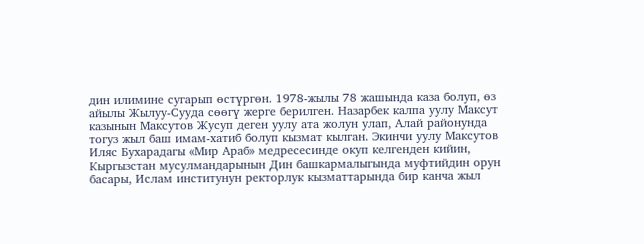дин илимине сугарып өстүргөн. 1978-жылы 78 жашында каза болуп, өз айылы Жылуу-Сууда сөөгү жерге берилген. Назарбек калпа уулу Максут казынын Максутов Жусуп деген уулу ата жолун улап, Алай районунда тогуз жыл баш имам-хатиб болуп кызмат кылган. Экинчи уулу Максутов Иляс Бухарадагы «Мир Араб» медресесинде окуп келгенден кийин, Кыргызстан мусулмандарынын Дин башкармалыгында муфтийдин орун басары, Ислам институнун ректорлук кызматтарында бир канча жыл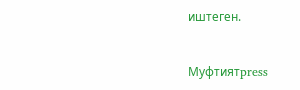иштеген.


Муфтиятpress